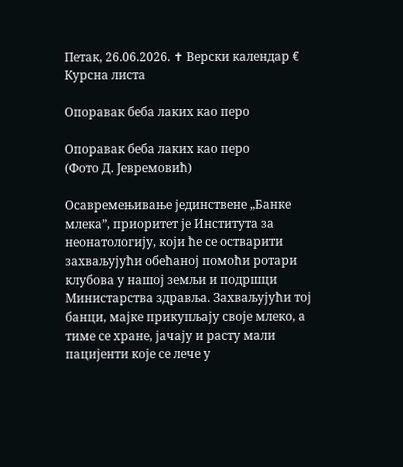Петак, 26.06.2026. ✝ Верски календар € Курсна листа

Опоравак беба лаких као перо

Опоравак беба лаких као перо
(Фото Д. Јевремовић)

Осавремењивање јединствене „Банке млека”, приоритет је Института за неонатологију, који ће се остварити захваљујући обећаној помоћи ротари клубова у нашој земљи и подршци Министарства здравља. Захваљујући тој банци, мајке прикупљају своје млеко, а тиме се хране, јачају и расту мали пацијенти које се лече у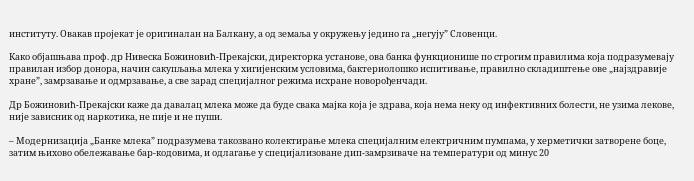институту. Овакав пројекат је оригиналан на Балкану, а од земаља у окружењу једино га „негују” Словенци.

Како објашњава проф. др Нивеска Божиновић-Прекајски, директорка установе, ова банка функционише по строгим правилима која подразумевају правилан избор донора, начин сакупљања млека у хигијенским условима, бактериолошко испитивање, правилно складиштење ове „најздравије хране”, замрзавање и одмрзавање, а све зарад специјалног режима исхране новорођенчади.

Др Божиновић-Прекајски каже да давалац млека може да буде свака мајка која је здрава, која нема неку од инфективних болести, не узима лекове, није зависник од наркотика, не пије и не пуши.

– Модернизација „Банке млека” подразумева такозвано колектирање млека специјалним електричним пумпама, у херметички затворене боце, затим њихово обележавање бар-кодовима, и одлагање у специјализоване дип-замрзиваче на температури од минус 20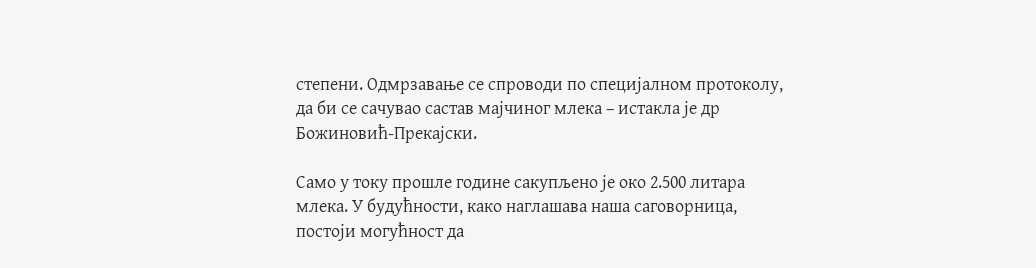степени. Одмрзавање се спроводи по специјалном протоколу, да би се сачувао састав мајчиног млека – истакла је др Божиновић-Прекајски.

Само у току прошле године сакупљено је око 2.500 литара млека. У будућности, како наглашава наша саговорница, постоји могућност да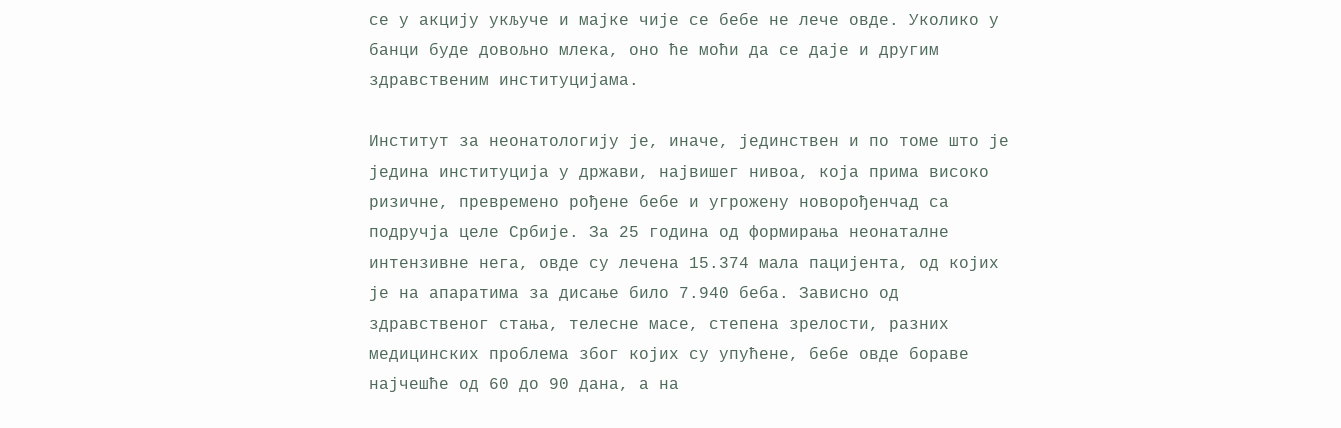се у акцију укључе и мајке чије се бебе не лече овде. Уколико у банци буде довољно млека, оно ће моћи да се даје и другим здравственим институцијама.

Институт за неонатологију је, иначе, јединствен и по томе што је једина институција у држави, највишег нивоа, која прима високо ризичне, превремено рођене бебе и угрожену новорођенчад са подручја целе Србије. За 25 година од формирања неонаталне интензивне нега, овде су лечена 15.374 мала пацијента, од којих је на апаратима за дисање било 7.940 беба. Зависно од здравственог стања, телесне масе, степена зрелости, разних медицинских проблема због којих су упућене, бебе овде бораве најчешће од 60 до 90 дана, а на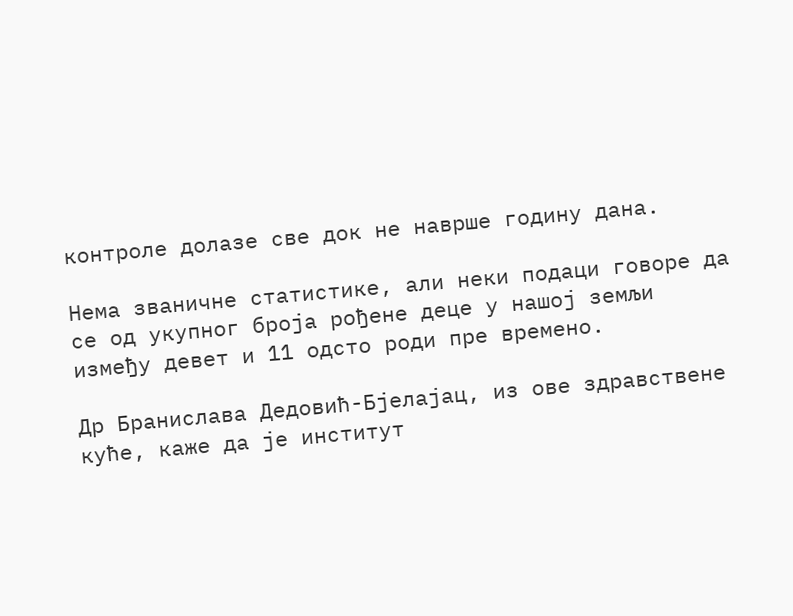контроле долазе све док не наврше годину дана.

Нема званичне статистике, али неки подаци говоре да се од укупног броја рођене деце у нашој земљи између девет и 11 одсто роди пре времено.

Др Бранислава Дедовић-Бјелајац, из ове здравствене куће, каже да је институт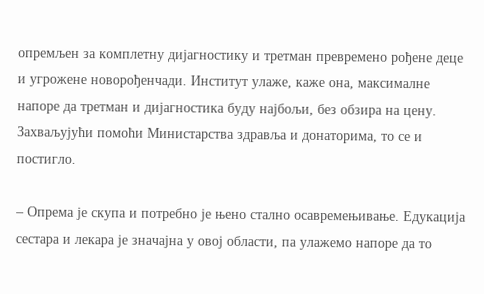опремљен за комплетну дијагностику и третман превремено рођене деце и угрожене новорођенчади. Институт улаже, каже она, максималне напоре да третман и дијагностика буду најбољи, без обзира на цену. Захваљујући помоћи Министарства здравља и донаторима, то се и постигло.

– Опрема је скупа и потребно је њено стално осавремењивање. Едукација сестара и лекара је значајна у овој области, па улажемо напоре да то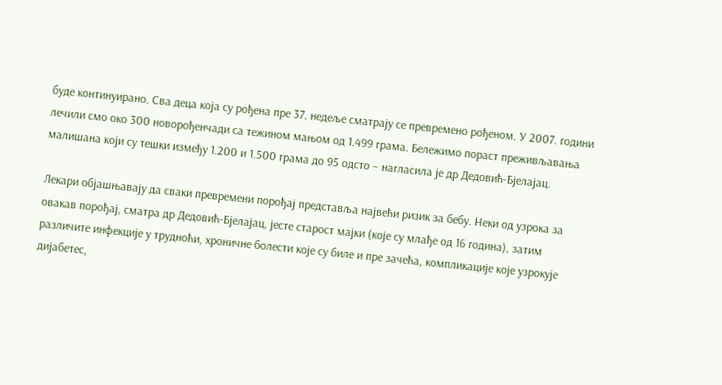буде континуирано. Сва деца која су рођена пре 37. недеље сматрају се превремено рођеном. У 2007. години лечили смо око 300 новорођенчади са тежином мањом од 1.499 грама. Бележимо пораст преживљавања малишана који су тешки између 1.200 и 1.500 грама до 95 одсто – нагласила је др Дедовић-Бјелајац.

Лекари објашњавају да сваки превремени порођај представља највећи ризик за бебу. Неки од узрока за овакав порођај, сматра др Дедовић-Бјелајац, јесте старост мајки (које су млађе од 16 година), затим различите инфекције у трудноћи, хроничне болести које су биле и пре зачећа, компликације које узрокује дијабетес,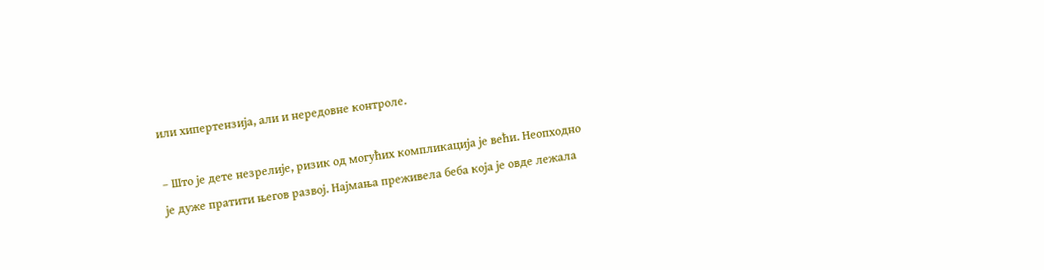или хипертензија, али и нередовне контроле.

– Што је дете незрелије, ризик од могућих компликација је већи. Неопходно је дуже пратити његов развој. Најмања преживела беба која је овде лежала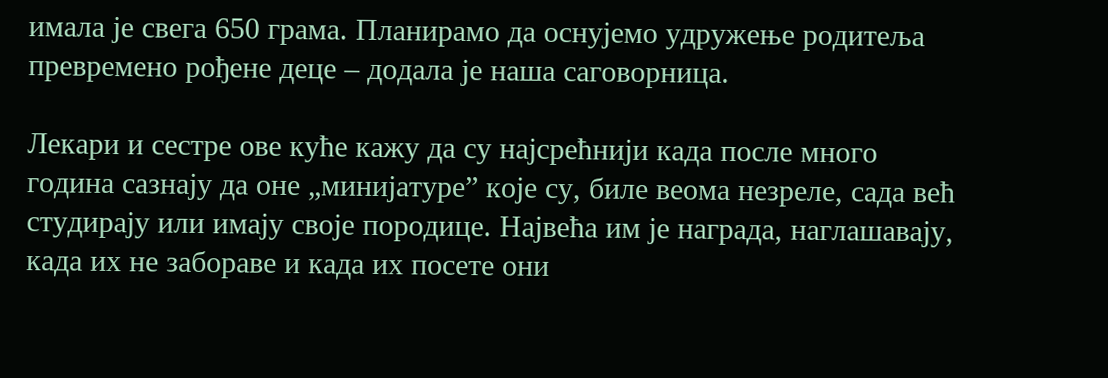имала је свега 650 грама. Планирамо да оснујемо удружење родитеља превремено рођене деце – додала је наша саговорница.

Лекари и сестре ове куће кажу да су најсрећнији када после много година сазнају да оне „минијатуре” које су, биле веома незреле, сада већ студирају или имају своје породице. Највећа им је награда, наглашавају, када их не забораве и када их посете они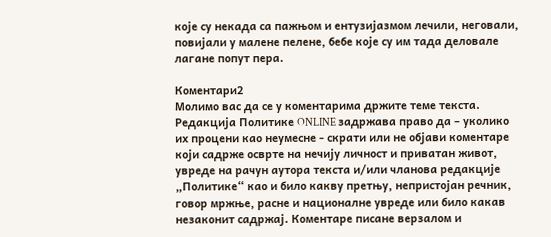које су некада са пажњом и ентузијазмом лечили, неговали, повијали у малене пелене, бебе које су им тада деловале лагане попут пера.

Коментари2
Молимо вас да се у коментарима држите теме текста. Редакција Политике ONLINE задржава право да – уколико их процени као неумесне - скрати или не објави коментаре који садрже осврте на нечију личност и приватан живот, увреде на рачун аутора текста и/или чланова редакције „Политике“ као и било какву претњу, непристојан речник, говор мржње, расне и националне увреде или било какав незаконит садржај. Коментаре писане верзалом и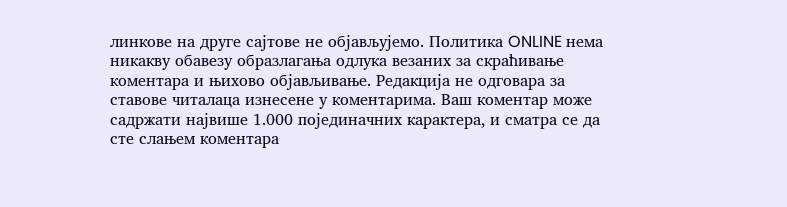линкове на друге сајтове не објављујемо. Политика ONLINE нема никакву обавезу образлагања одлука везаних за скраћивање коментара и њихово објављивање. Редакција не одговара за ставове читалаца изнесене у коментарима. Ваш коментар може садржати највише 1.000 појединачних карактера, и сматра се да сте слањем коментара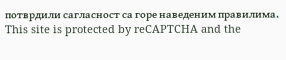потврдили сагласност са горе наведеним правилима.
This site is protected by reCAPTCHA and the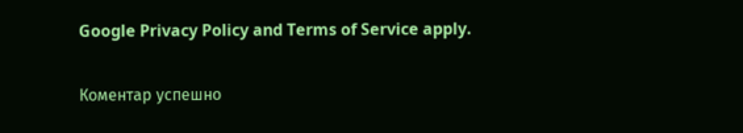Google Privacy Policy and Terms of Service apply.

Комeнтар успeшно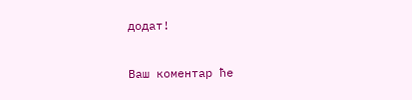додат!

Ваш комeнтар ћe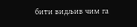бити видљив чим га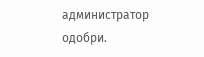администратор одобри.